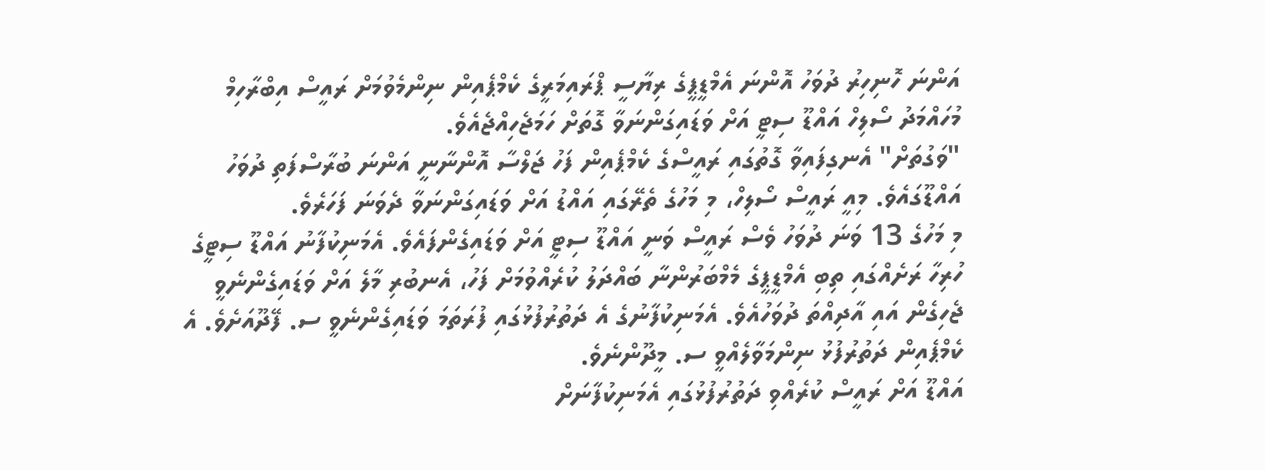އަންނަ ހޮނިހިރު ދުވަހު އޮންނަ އެމްޑީޕީގެ ރިޔާސީ ޕްރައިމަރީގެ ކެމްޕެއިން ނިންމެވުމަށް ރައީސް އިބްރާހިމް މުހައްމަދު ސޯލިހް އައްޑޫ ސިޓީ އަށް ވަޑައިގަންނަވާ ގޮތަށް ހަމަޖެހިއްޖެއެވެ.
"ވަގުތަށް" އެނގިފައިވާ ގޮތުގައި ރައީސްގެ ކެމްޕެއިން ފަހު ޖަލްސާ އޮންނާނީ އަންނަ ބުރާސްފަތި ދުވަހު އައްޑޫގައެވެ. މިއީ ރައީސް ސޯލިހް، މި މަހުގެ ތެރޭގައި އައްޑު އަށް ވަޑައިގަންނަވާ ދެވަނަ ފަހަރެވެ.
މި މަހުގެ 13 ވަނަ ދުވަހު ވެސް ރައީސް ވަނީ އައްޑޫ ސިޓީ އަށް ވަޑައިގެންފައެވެ. އެމަނިކުފާނު އައްޑޫ ސިޓީގެ ހުރިހާ ރަށެއްގައި ތިބި އެމްޑީޕީގެ މެމްބަރުންނާ ބައްދަލު ކުރެއްވުމަށް ފަހު، އެނބުރި މާލެ އަށް ވަޑައިގެންނެވީ ޖެހިގެން އައި އާދިއްތަ ދުވަހުއެވެ. އެމަނިކުފާނުގެ އެ ދަތުރުފުޅުގައި ފުރަތަމަ ވަޑައިގެންނެވީ ސ. ފޭދޫއަށެވެ. އެ ކެމްޕެއިން ދަތުރުފުޅު ނިންމަވާލެއްވީ ސ. މީދޫންނެވެ.
އައްޑޫ އަށް ރައީސް ކުރެއްވި ދަތުރުފުޅުގައި އެމަނިކުފާނަށް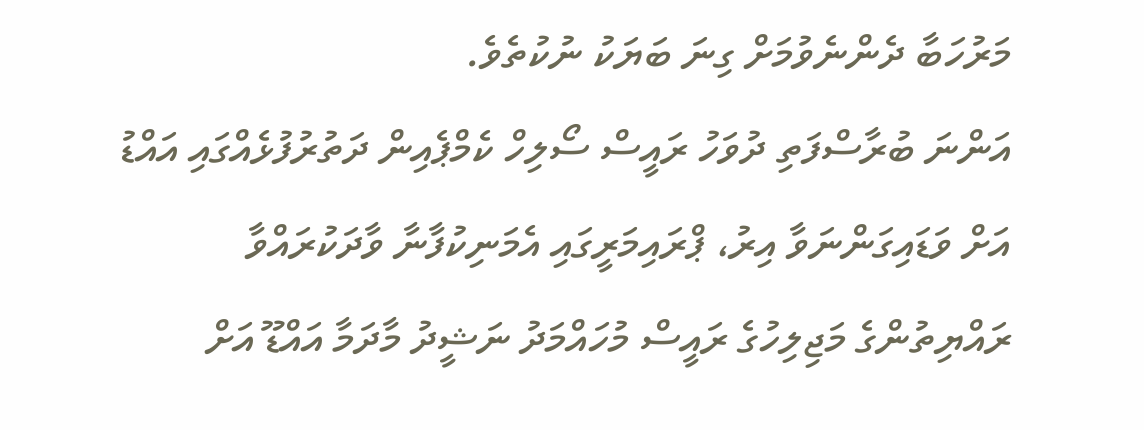މަރުހަބާ ދެންނެވުމަށް ގިނަ ބަޔަކު ނުކުތެވެ.
އަންނަ ބުރާސްފަތި ދުވަހު ރައީސް ސޯލިހް ކެމްޕެއިން ދަތުރުފުޅެއްގައި އައްޑު އަށް ވަޑައިގަންނަވާ އިރު، ޕްރައިމަރީގައި އެމަނިކުފާނާ ވާދަކުރައްވާ ރައްޔިތުންގެ މަޖިލިހުގެ ރައީސް މުހައްމަދު ނަޝީދު މާދަމާ އައްޑޫ އަށް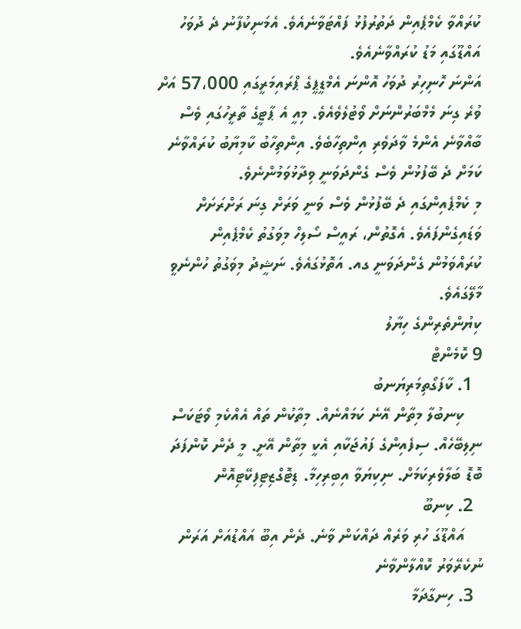ކުރައްވާ ކެމްޕެއިން ދަތުރުފުޅު ފައްޓަވާނެއެވެ. އެމަނިކުފާނު ދެ ދުވަހު އައްޑޫގައި މަޑު ކުރައްވާނެއެވެ.
އަންނަ ހޮނިހިރު ދުވަހު އޮންނަ އެމްޑީޕީގެ ޕްރައިމަރީގައި 57،000 އަށް ވުރެ ގިނަ މެމްބަރުންނަށް ވޯޓުލެވެއެވެ. މިއީ އެ ޕާޓީގެ ތާރީހުގައި ވެސް ބާއްވާނެ އެންމެ ވާދަވެރި އިންތިހާބެވެ. އިންތިހާބު ކާމިޔާބު ކުރައްވާނެ ކަމަށް ދެ ބޭފުޅުން ވެސް ގެންދަވަނީ ވިދާޅުވަމުންނެވެ.
މި ކެމްޕެއިންގައި ދެ ބޭފުޅުން ވެސް ވަނީ ވަރަށް ގިނަ ރަށްރަށަށް ވަޑައިގެންފައެވެ. އެގޮތުން، ރައީސް ސޯލިހް މިވަގުތު ކެމްޕެއިން ކުރައްވަމުން ގެންދަވަނީ ގއ. އަތޮޅުގައެވެ. ނަޝީދު މިވަގުތު ހުންނެވީ މާލޭގައެވެ.
ކިޔުންތެރިންގެ ހިޔާލު
9 ކޮމެންޓް
  1. ކާފަގޯތިމަރިޔަނބު
    ކިނބުލާ މިތާން އޭނެ ކަމައްނެއް. މިތާކުން ތައް އެއްކެމި ވޯޓަކަސް ނިލިބޭހެއް. ސިފެއިންގެ ފައުޖަކާއި އެކީ މިތާން އޭށީ. މީ ދެން ކޮންފަދަ ބޮޑޮ ބަލާވެރިކަމަށް. ނިކިޔަވާ އިބިރިހިމާ. ޑިޓޮގްޒިޓިފިކޭޓިއޮން
  2. ކިނބޫ
    އައްޑޫގަ ހުރި ވަރެއް ދައްކަން ވާނެ. ދެން އިބޫ އައްޑުއަށް އަރަން ނުކެރޭވަރު ކޮއްލާންވާނެ
  3. ހިނގާދަމާ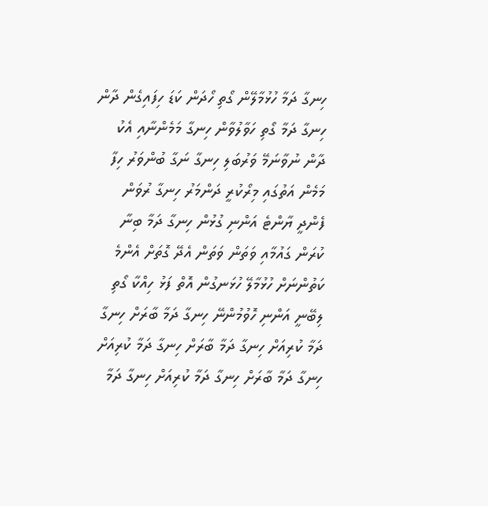ހިނގާ ދަމާ ހުޅުމާލޭން ގޯތި ހޯދަން ކަޑަ ހިފައިގެން ދާން ހިނގާ ދަމާ ގޯތި ހަވާލުވާން ހިނގާ މަމެންނާއި އެކު ދާން ނުވާނަމޭ ވަރުބަލި ހިނގާ ނަގާ ބުންވަރު ހިފާ މަމެން އަތުގައި މިރޯކުރީ ދަންމަރު ހިނގާ ރުވަން ފެންދީ ޔާންޓެ އަންނި ގުޅުން ހިނގާ ދަމާ ބިނާ ކުރަން ގައުމާއި ވަތަން ވަތަން އެދޭ ގޮތަށް އެންމެ ކަތުންނަށް ހުޅުމާލޭ ހުޅަނގުން އޮތް ފަޅު ހިއްކާ ގޯތި ލިބޭނީ އަންނި ހޮވުމުންނޭ ހިނގާ ދަމާ ބާރަށް ހިނގާ ދަމާ ކުރިއަށް ހިނގާ ދަމާ ބާރަށް ހިނގާ ދަމާ ކުރިއަށް ހިނގާ ދަމާ ބާރަށް ހިނގާ ދަމާ ކުރިއަށް ހިނގާ ދަމާ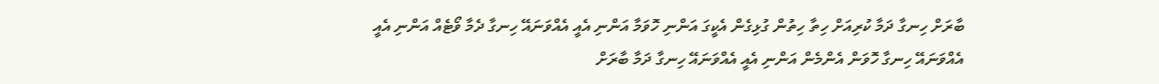ބާރަށް ހިނގާ ދަމާ ކުރިއަށް ހިތާ ހިތުން ގުޅިގެން އެކީގަ އަންނި ހޮވަމާ އަންނި އެއީ އެއްވަނައޭ ހިނގާ ދެމާ ވޯޓެއް އަންނި އެއީ އެއްވަނައޭ ހިނގާ ހޮވަން އެންމެން އަންނި އެއީ އެއްވަނައޭ ހިނގާ ދަމާ ބާރަށް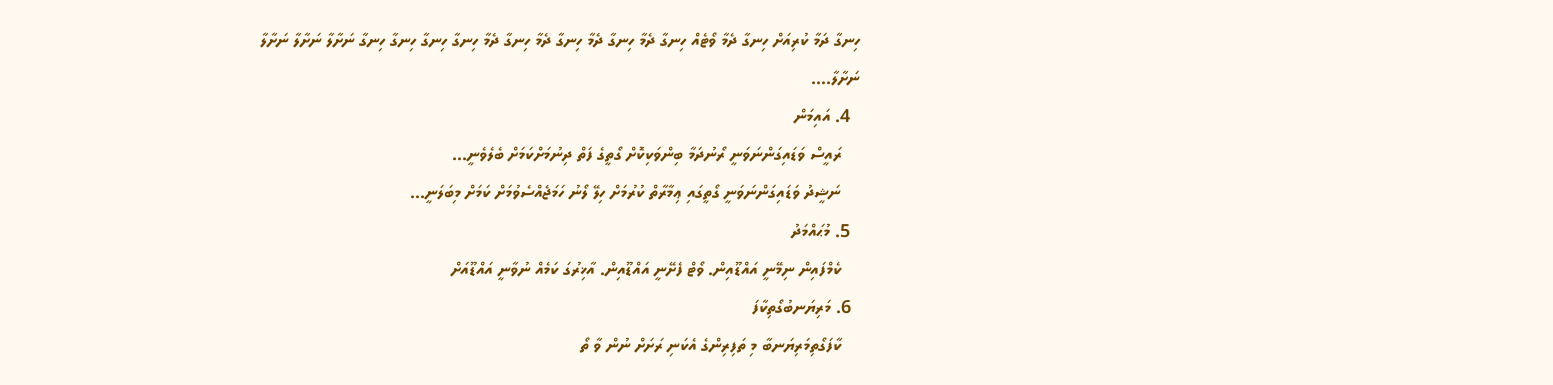ހިނގާ ދަމާ ކުރިއަށް ހިނގާ ދެމާ ވޯޓެއް ހިނގާ ދެމާ ހިނގާ ދެމާ ހިނގާ ދެމާ ހިނގާ ދެމާ ހިނގާ ހިނގާ ހިނގާ ހިނގާ ނަށާލާ ނަށާލާ ނަށާލާ ނަށާލާ....
  4. އައިމަން
    ރައީސް ވަޑައިގަންނަވަނީ ރޯނުދަމާ ބިންވަކިކޮށް ގޯތީގެ ފަތް ދިނުމަށްކަމަށް ބެލެވެނީ...
    ނަޝީދު ވަޑައިގަންނަވަނީ ގޯތީގައި ޢިމާރާތް ކުރުމަށް ހިލޭ ލޯނު ހަމަޖެއްސެވުމަށް ކަމަށް މިބަލަނީ...
  5. މުޙައްމަދު
    ކެމްފައިން ނިމޭނީ އައްޑޫއިން. ވޯޓް ފެށޭނީ އައްޑޫއިން. އާޚިރުގަ ކަމެއް ނުވާނީ އައްޑޫއަށް
  6. މަރިޔަނބުގޯތިކާފަ
    ކާފަގޯތިމަރިޔަނބާ މި ތަފިރިންގެ އެކަނި ރަށަށް ނުން ވާ ތޯ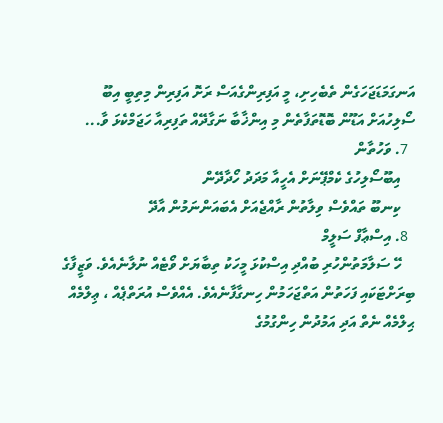އަނގަމަޑަޖަހަގެން ތެބެހިށި، މީ އަފިރިންގެއަސް ރަށޮ އަފިރިން މިތިބީ އިބޫ ސޯލިހުއަށް އަޑޫން ބޮޑޮތަފާތެން މި އިންޚާބާ ނަގާދޭއް ތަފިރިއާ ހަޖަމްކެޅަ ވާ...
  7. ވަހުތާން
    އިބޫސޯލިހުގެ ކެމްޕޭނަށް އެހީއާ މަދަދު ހޯދާދޭން
    ކިނބޫ ތައްވެސް ވިލާތުން ރާއްޖެއަށް އެބައަންނަމުން އާދޭ
  8. އިސްޢާފް ސަލީމް
    ހޭ ސަލާމަތުންހުރި ބުއްދި އިސްކުޅަ މީހަކު ތިބާޔަށް ވޯޓެއް ނުލާނެއެވެ. ވަޒީފާގެ ބިރަށްޓަކައި ފަހަތުން އަތްޖަހަމުން ހިނގާފާނެއެވެ. އެއްވެސް އުރަތްޕެއް ، ޢިލްމެއް ޙިލްމެއް ނެތް އަދި އަމުދުން ހިންގުމުގެ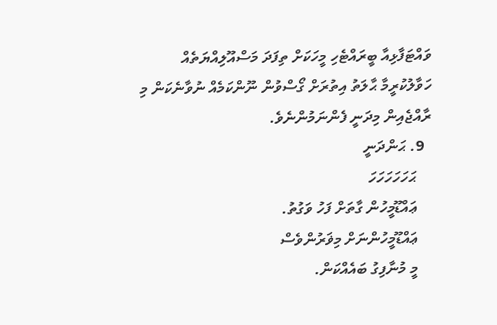ވައްޓަފާޅިއާ ބީރައްޓެހި މީހަކަށް ތިފަދަ މަސްއޫލިއްޔަތެއް ހަވާލުކުރީމާ ޙާލަތު އިތުރަށް ގޯސްވުން ނޫންކަމެއް ނުވާނެކަން މި ރާއްޖެއިން މިދަނީ ފެންނަމުންނެވެ.
  9. ޙަންދަނީ
    ޙަހަހަހަހަހަ
    ޢައްޑޫމީހުން ގާތަށް ފަހު ވަގުތު.
    ޢައްޑޫމީހުންނަށް މިޥަރުންވެސް
    މީ މުނާފިގު ބައެއްކަން.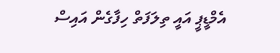އެމްޑީޕީ އައީ ތިލަފަތް ހިފާގެން އައިސް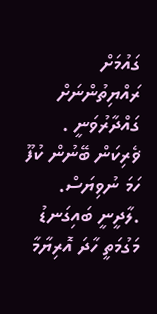ގައުމަށް ރައްޔިތުންނަށް ގައްދާރުވަނީ . ޥެރިކަން ބޭނުން ކުފޫ ހަމަ ނުވިޔަސް. .ލާދީނީ ބައިގަނޑު މަގުމަތީ ހާދަ އޮރިޔާމާ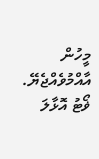މީހުން އާއްމުވެއްޖެޔޭ. ޥޯޓު އޮޅާލަ